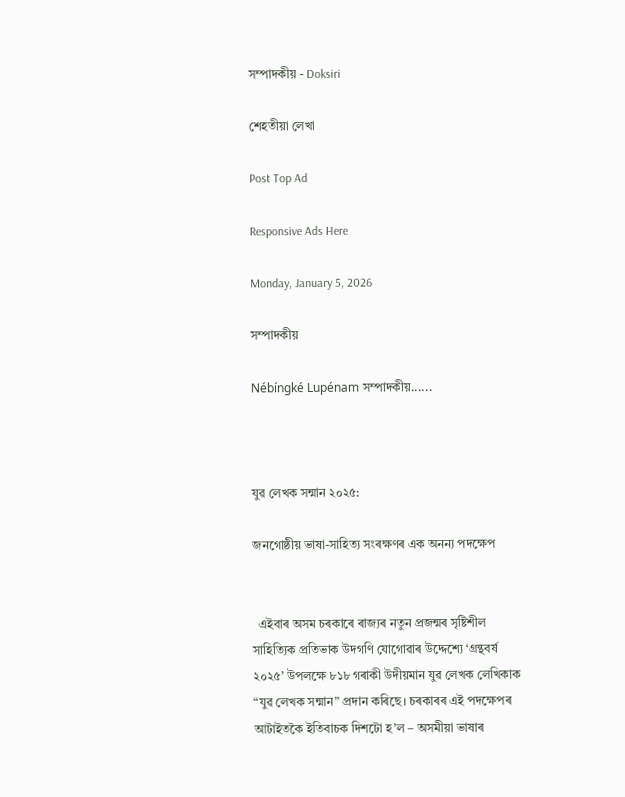সম্পাদকীয় - Doksiri

শেহতীয়া লেখা

Post Top Ad

Responsive Ads Here

Monday, January 5, 2026

সম্পাদকীয়

Nébíngké Lupénam সম্পাদকীয়......



যুৱ লেখক সন্মান ২০২৫:

জনগোষ্ঠীয় ভাষা-সাহিত্য সংৰক্ষণৰ এক অনন্য পদক্ষেপ


  এইবাৰ অসম চৰকাৰে ৰাজ্যৰ নতুন প্ৰজন্মৰ সৃষ্টিশীল সাহিত্যিক প্ৰতিভাক উদগণি যোগোৱাৰ উদ্দেশ্যে ‘গ্ৰন্থবৰ্ষ ২০২৫’ উপলক্ষে ৮১৮ গৰাকী উদীয়মান যুৱ লেখক লেখিকাক “যুৱ লেখক সন্মান” প্ৰদান কৰিছে। চৰকাৰৰ এই পদক্ষেপৰ আটাইতকৈ ইতিবাচক দিশটো হ’ল – অসমীয়া ভাষাৰ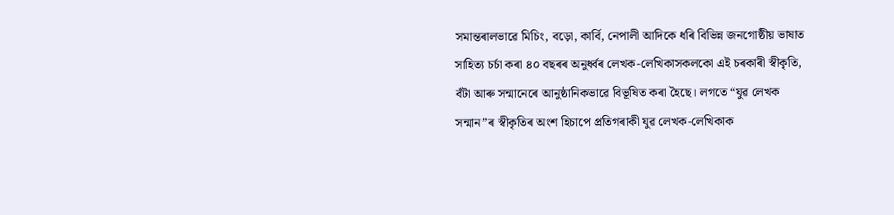সমান্তৰালভাৱে মিচিং, বড়ো, কাৰ্বি, নেপালী আদিকে ধৰি বিভিন্ন জনগোষ্ঠীয় ভাষাত সাহিত্য চৰ্চা কৰা ৪০ বছৰৰ অনুৰ্ধ্বৰ লেখক-লেখিকাসকলকো এই চৰকাৰী স্বীকৃতি, বঁটা আৰু সন্মানেৰে আনুষ্ঠানিকভাৱে বিভূষিত কৰা হৈছে। লগতে “যুৱ লেখক সন্মান”ৰ স্বীকৃতিৰ অংশ হিচাপে প্ৰতিগৰাকী যুৱ লেখক-লেখিকাক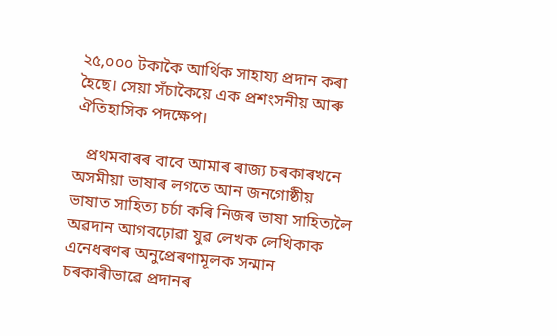২৫,০০০ টকাকৈ আৰ্থিক সাহায্য প্ৰদান কৰা হৈছে। সেয়া সঁচাকৈয়ে এক প্ৰশংসনীয় আৰু ঐতিহাসিক পদক্ষেপ।

   প্ৰথমবাৰৰ বাবে আমাৰ ৰাজ্য চৰকাৰখনে অসমীয়া ভাষাৰ লগতে আন জনগোষ্ঠীয় ভাষাত সাহিত্য চৰ্চা কৰি নিজৰ ভাষা সাহিত্যলৈ অৱদান আগবঢ়োৱা যুৱ লেখক লেখিকাক এনেধৰণৰ অনুপ্ৰেৰণামূলক সন্মান চৰকাৰীভাৱে প্ৰদানৰ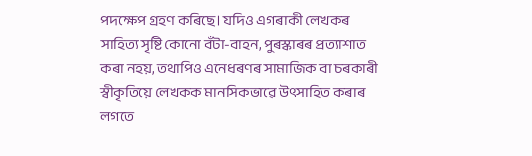পদক্ষেপ গ্ৰহণ কৰিছে। যদিও এগৰাকী লেখকৰ সাহিত্য সৃষ্টি কোনো বঁটা-বাহন, পুৰস্কাৰৰ প্ৰত্যাশাত কৰা নহয়, তথাপিও এনেধৰণৰ সামাজিক বা চৰকাৰী স্বীকৃতিয়ে লেখকক মানসিকভাৱে উৎসাহিত কৰাৰ লগতে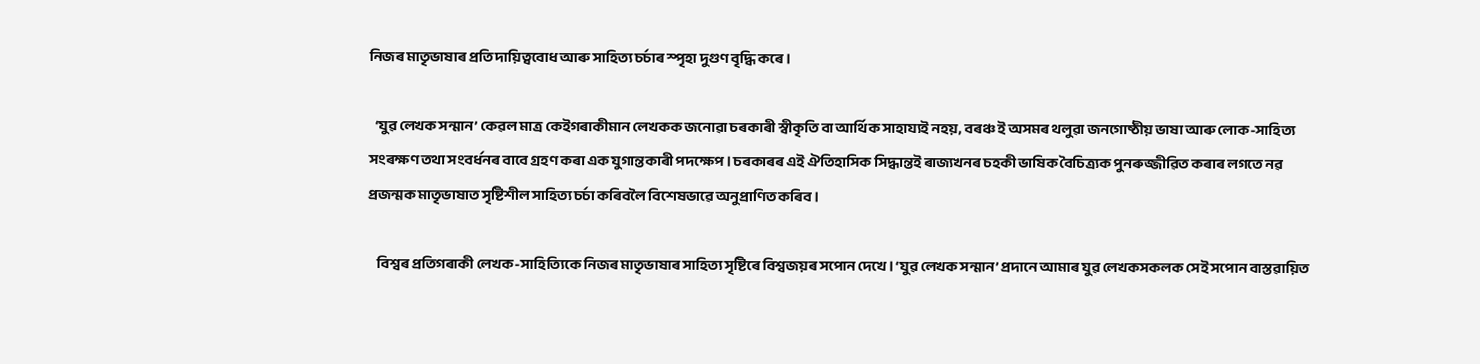নিজৰ মাতৃভাষাৰ প্ৰতি দায়িত্ববোধ আৰু সাহিত্য চৰ্চাৰ স্পৃহা দুগুণ বৃদ্ধি কৰে।

   ‘যুৱ লেখক সন্মান’ কেৱল মাত্ৰ কেইগৰাকীমান লেখকক জনোৱা চৰকাৰী স্বীকৃতি বা আৰ্থিক সাহায্যই নহয়, বৰঞ্চ ই অসমৰ থলুৱা জনগোষ্ঠীয় ভাষা আৰু লোক-সাহিত্য সংৰক্ষণ তথা সংবৰ্ধনৰ বাবে গ্ৰহণ কৰা এক যুগান্তকাৰী পদক্ষেপ। চৰকাৰৰ এই ঐতিহাসিক সিদ্ধান্তই ৰাজ্যখনৰ চহকী ভাষিক বৈচিত্ৰ্যক পুনৰুজ্জীৱিত কৰাৰ লগতে নৱ প্ৰজন্মক মাতৃভাষাত সৃষ্টিশীল সাহিত্য চৰ্চা কৰিবলৈ বিশেষভাৱে অনুপ্ৰাণিত কৰিব।

    বিশ্বৰ প্ৰতিগৰাকী লেখক-সাহিত্যিকে নিজৰ মাতৃভাষাৰ সাহিত্য সৃষ্টিৰে বিশ্বজয়ৰ সপোন দেখে। ‘যুৱ লেখক সন্মান’ প্ৰদানে আমাৰ যুৱ লেখকসকলক সেই সপোন বাস্তৱায়িত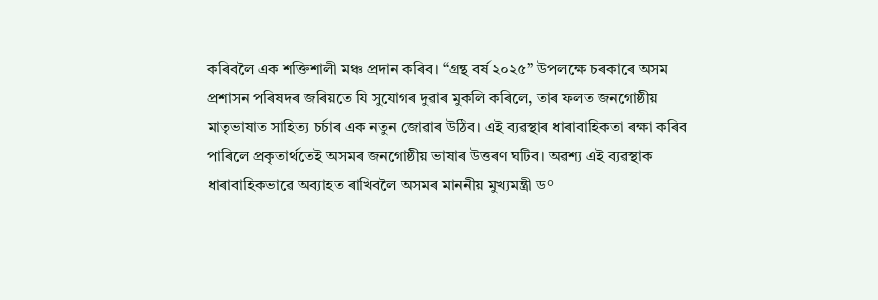কৰিবলৈ এক শক্তিশালী মঞ্চ প্ৰদান কৰিব। “গ্ৰন্থ বৰ্ষ ২০২৫” উপলক্ষে চৰকাৰে অসম প্ৰশাসন পৰিষদৰ জৰিয়তে যি সুযোগৰ দুৱাৰ মুকলি কৰিলে, তাৰ ফলত জনগোষ্ঠীয় মাতৃভাষাত সাহিত্য চৰ্চাৰ এক নতুন জোৱাৰ উঠিব। এই ব্যৱস্থাৰ ধাৰাবাহিকতা ৰক্ষা কৰিব পাৰিলে প্ৰকৃতাৰ্থতেই অসমৰ জনগোষ্ঠীয় ভাষাৰ উত্তৰণ ঘটিব। অৱশ্য এই ব্যৱস্থাক ধাৰাবাহিকভাৱে অব্যাহত ৰাখিবলৈ অসমৰ মাননীয় মুখ্যমন্ত্ৰী ড°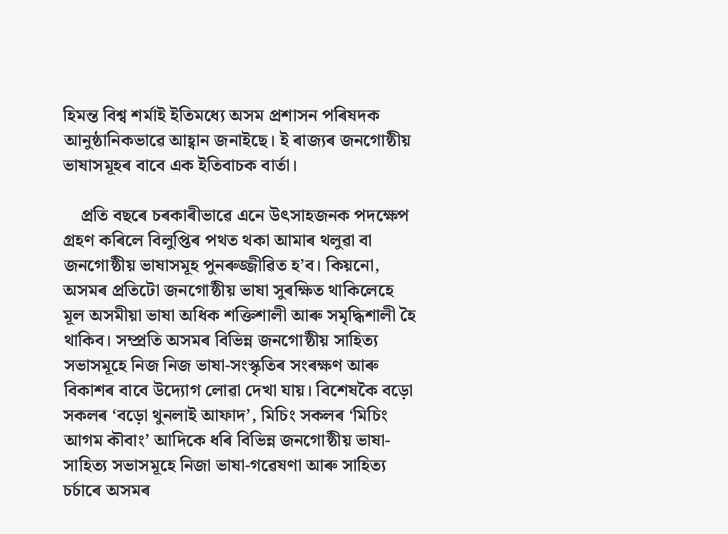হিমন্ত বিশ্ব শৰ্মাই ইতিমধ্যে অসম প্ৰশাসন পৰিষদক আনুষ্ঠানিকভাৱে আহ্বান জনাইছে। ই ৰাজ্যৰ জনগোষ্ঠীয় ভাষাসমূহৰ বাবে এক ইতিবাচক বাৰ্তা।

    প্ৰতি বছৰে চৰকাৰীভাৱে এনে উৎসাহজনক পদক্ষেপ গ্ৰহণ কৰিলে বিলুপ্তিৰ পথত থকা আমাৰ থলুৱা বা জনগোষ্ঠীয় ভাষাসমূহ পুনৰুজ্জীৱিত হ’ব। কিয়নো, অসমৰ প্ৰতিটো জনগোষ্ঠীয় ভাষা সুৰক্ষিত থাকিলেহে মূল অসমীয়া ভাষা অধিক শক্তিশালী আৰু সমৃদ্ধিশালী হৈ থাকিব। সম্প্ৰতি অসমৰ বিভিন্ন জনগোষ্ঠীয় সাহিত্য সভাসমূহে নিজ নিজ ভাষা-সংস্কৃতিৰ সংৰক্ষণ আৰু বিকাশৰ বাবে উদ্যোগ লোৱা দেখা যায়। বিশেষকৈ বড়ো সকলৰ ‘বড়ো থুনলাই আফাদ’, মিচিং সকলৰ ‘মিচিং আগম কৗবাং’ আদিকে ধৰি বিভিন্ন জনগোষ্ঠীয় ভাষা-সাহিত্য সভাসমূহে নিজা ভাষা-গৱেষণা আৰু সাহিত্য চৰ্চাৰে অসমৰ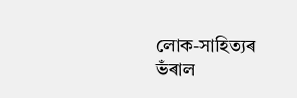লোক-সাহিত্যৰ ভঁৰাল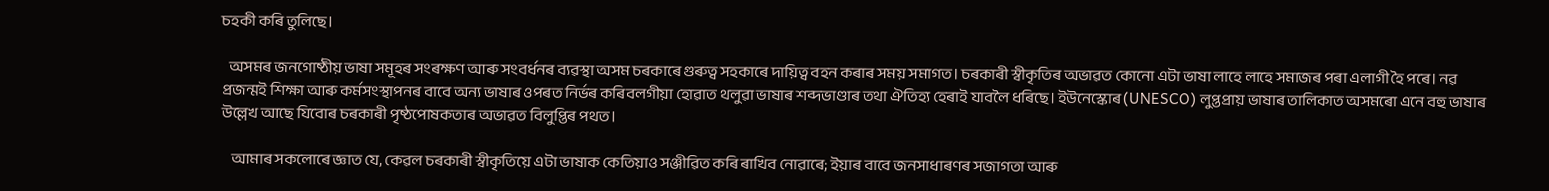চহকী কৰি তুলিছে।

   অসমৰ জনগোষ্ঠীয় ভাষা সমূহৰ সংৰক্ষণ আৰু সংবৰ্ধনৰ ব্যৱস্থা অসম চৰকাৰে গুৰুত্ব সহকাৰে দায়িত্ব বহন কৰাৰ সময় সমাগত। চৰকাৰী স্বীকৃতিৰ অভাৱত কোনো এটা ভাষা লাহে লাহে সমাজৰ পৰা এলাগী হৈ পৰে। নৱ প্ৰজন্মই শিক্ষা আৰু কৰ্মসংস্থাপনৰ বাবে অন্য ভাষাৰ ওপৰত নিৰ্ভৰ কৰিবলগীয়া হোৱাত থলুৱা ভাষাৰ শব্দভাণ্ডাৰ তথা ঐতিহ্য হেৰাই যাবলৈ ধৰিছে। ইউনেস্কোৰ (UNESCO) লুপ্তপ্ৰায় ভাষাৰ তালিকাত অসমৰো এনে বহু ভাষাৰ উল্লেখ আছে যিবোৰ চৰকাৰী পৃষ্ঠপোষকতাৰ অভাৱত বিলুপ্তিৰ পথত।

    আমাৰ সকলোৰে জ্ঞাত যে, কেৱল চৰকাৰী স্বীকৃতিয়ে এটা ভাষাক কেতিয়াও সঞ্জীৱিত কৰি ৰাখিব নোৱাৰে; ইয়াৰ বাবে জনসাধাৰণৰ সজাগতা আৰু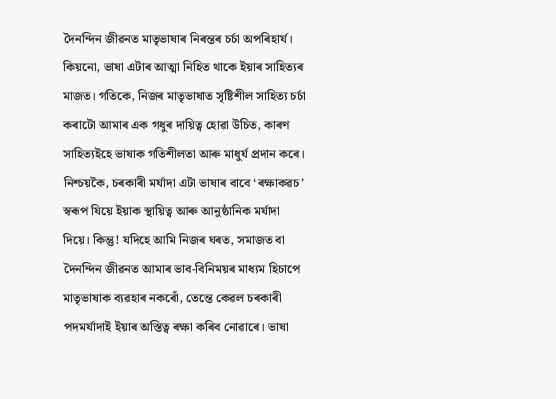দৈনন্দিন জীৱনত মাতৃভাষাৰ নিৰন্তৰ চৰ্চা অপৰিহাৰ্য। কিয়নো, ভাষা এটাৰ আত্মা নিহিত থাকে ইয়াৰ সাহিত্যৰ মাজত। গতিকে, নিজৰ মাতৃভাষাত সৃষ্টিশীল সাহিত্য চৰ্চা কৰাটো আমাৰ এক গধুৰ দায়িত্ব হোৱা উচিত, কাৰণ সাহিত্যইহে ভাষাক গতিশীলতা আৰু মাধুৰ্য প্ৰদান কৰে। নিশ্চয়কৈ, চৰকাৰী মৰ্যাদা এটা ভাষাৰ বাবে ‘ৰক্ষাকৱচ’ স্বৰূপ যিয়ে ইয়াক স্থায়িত্ব আৰু আনুষ্ঠানিক মৰ্যাদা দিয়ে। কিন্তু! যদিহে আমি নিজৰ ঘৰত, সমাজত বা দৈনন্দিন জীৱনত আমাৰ ভাব-বিনিময়ৰ মাধ্যম হিচাপে মাতৃভাষাক ব্যৱহাৰ নকৰোঁ, তেন্তে কেৱল চৰকাৰী পদমৰ্যাদাই ইয়াৰ অস্তিত্ব ৰক্ষা কৰিব নোৱাৰে। ভাষা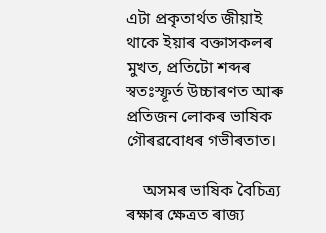এটা প্ৰকৃতাৰ্থত জীয়াই থাকে ইয়াৰ বক্তাসকলৰ মুখত, প্ৰতিটো শব্দৰ স্বতঃস্ফূৰ্ত উচ্চাৰণত আৰু প্ৰতিজন লোকৰ ভাষিক গৌৰৱবোধৰ গভীৰতাত।

    অসমৰ ভাষিক বৈচিত্ৰ্য ৰক্ষাৰ ক্ষেত্ৰত ৰাজ্য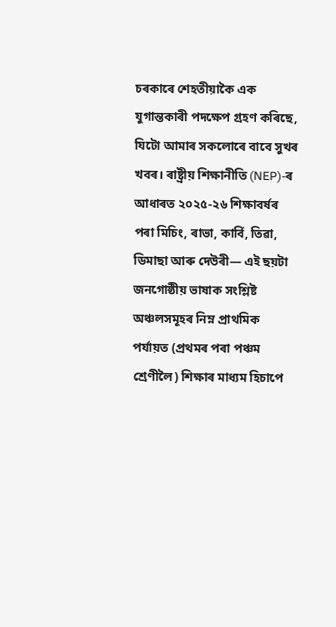চৰকাৰে শেহতীয়াকৈ এক যুগান্তকাৰী পদক্ষেপ গ্ৰহণ কৰিছে, যিটো আমাৰ সকলোৰে বাবে সুখৰ খবৰ। ৰাষ্ট্ৰীয় শিক্ষানীতি (NEP)-ৰ আধাৰত ২০২৫-২৬ শিক্ষাবৰ্ষৰ পৰা মিচিং, ৰাভা, কাৰ্বি, তিৱা, ডিমাছা আৰু দেউৰী— এই ছয়টা জনগোষ্ঠীয় ভাষাক সংশ্লিষ্ট অঞ্চলসমূহৰ নিম্ন প্ৰাথমিক পৰ্যায়ত (প্ৰথমৰ পৰা পঞ্চম শ্ৰেণীলৈ) শিক্ষাৰ মাধ্যম হিচাপে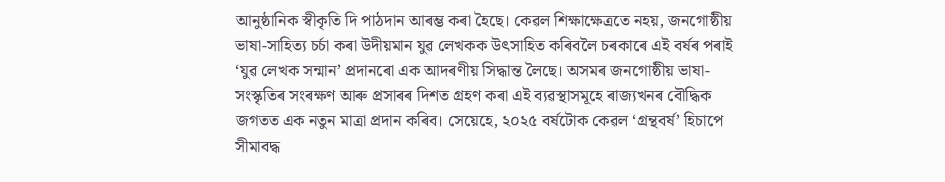আনুষ্ঠানিক স্বীকৃতি দি পাঠদান আৰম্ভ কৰা হৈছে। কেৱল শিক্ষাক্ষেত্ৰতে নহয়, জনগোষ্ঠীয় ভাষা-সাহিত্য চৰ্চা কৰা উদীয়মান যুৱ লেখকক উৎসাহিত কৰিবলৈ চৰকাৰে এই বৰ্ষৰ পৰাই ‘যুৱ লেখক সন্মান’ প্ৰদানৰো এক আদৰণীয় সিদ্ধান্ত লৈছে। অসমৰ জনগোষ্ঠীয় ভাষা-সংস্কৃতিৰ সংৰক্ষণ আৰু প্ৰসাৰৰ দিশত গ্ৰহণ কৰা এই ব্যৱস্থাসমূহে ৰাজ্যখনৰ বৌদ্ধিক জগতত এক নতুন মাত্ৰা প্ৰদান কৰিব। সেয়েহে, ২০২৫ বৰ্ষটোক কেৱল ‘গ্ৰন্থবৰ্ষ’ হিচাপে সীমাবদ্ধ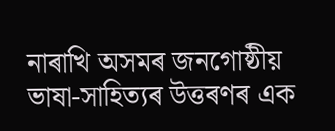নাৰাখি অসমৰ জনগোষ্ঠীয় ভাষা-সাহিত্যৰ উত্তৰণৰ এক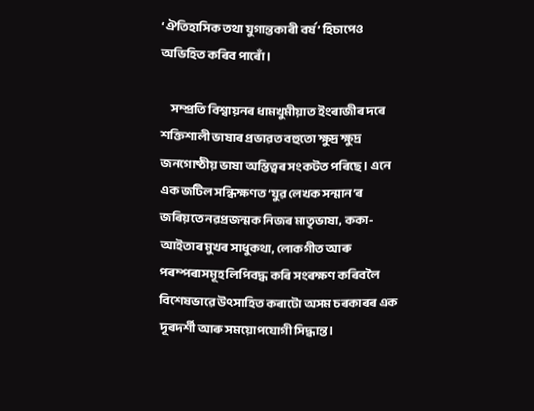‘ঐতিহাসিক তথা যুগান্তকাৰী বৰ্ষ’ হিচাপেও অভিহিত কৰিব পাৰোঁ।

     সম্প্ৰতি বিশ্বায়নৰ ধামখুমীয়াত ইংৰাজীৰ দৰে শক্তিশালী ভাষাৰ প্ৰভাৱত বহুতো ক্ষুদ্ৰ ক্ষুদ্ৰ জনগোষ্ঠীয় ভাষা অস্তিত্বৰ সংকটত পৰিছে। এনে এক জটিল সন্ধিক্ষণত ‘যুৱ লেখক সন্মান’ৰ জৰিয়তে নৱপ্ৰজন্মক নিজৰ মাতৃভাষা, ককা-আইতাৰ মুখৰ সাধুকথা, লোকগীত আৰু পৰম্পৰাসমূহ লিপিবদ্ধ কৰি সংৰক্ষণ কৰিবলৈ বিশেষভাৱে উৎসাহিত কৰাটো অসম চৰকাৰৰ এক দূৰদৰ্শী আৰু সময়োপযোগী সিদ্ধান্ত।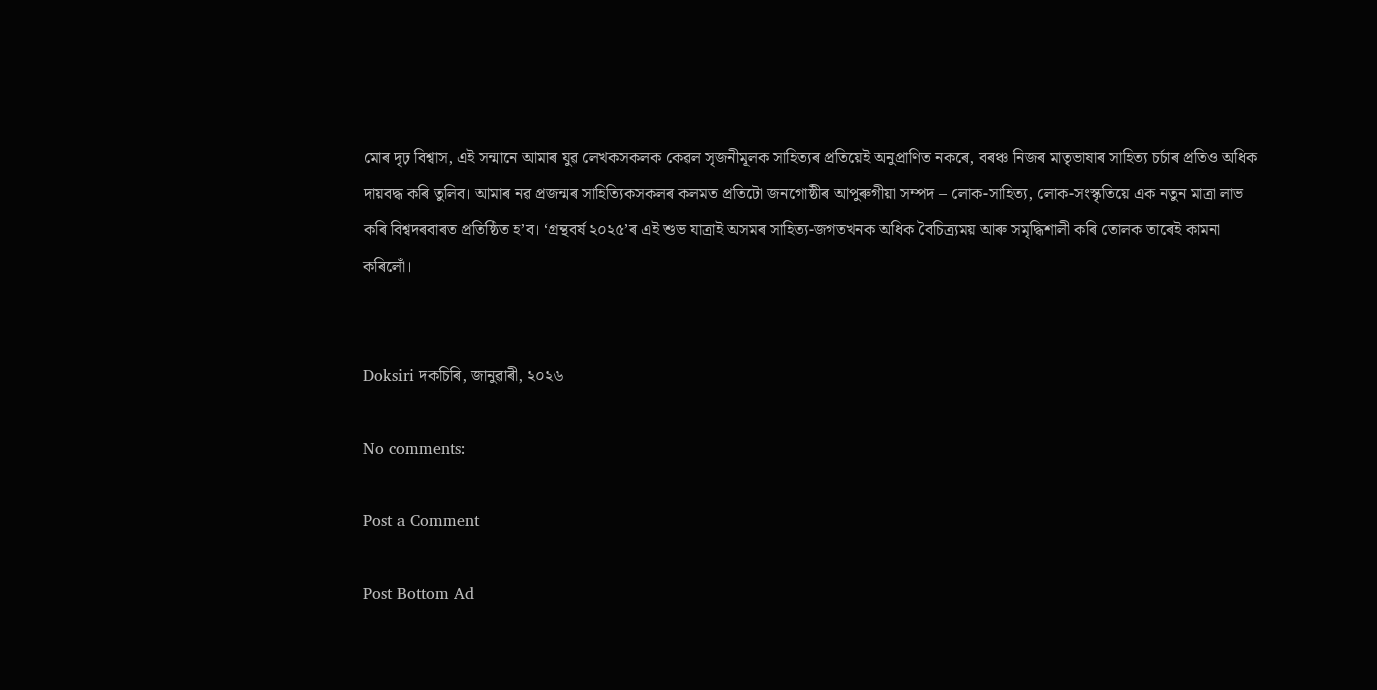মোৰ দৃঢ় বিশ্বাস, এই সন্মানে আমাৰ যুৱ লেখকসকলক কেৱল সৃজনীমূলক সাহিত্যৰ প্ৰতিয়েই অনুপ্ৰাণিত নকৰে, বৰঞ্চ নিজৰ মাতৃভাষাৰ সাহিত্য চৰ্চাৰ প্ৰতিও অধিক দায়বদ্ধ কৰি তুলিব। আমাৰ নৱ প্ৰজন্মৰ সাহিত্যিকসকলৰ কলমত প্ৰতিটো জনগোষ্ঠীৰ আপুৰুগীয়া সম্পদ – লোক-সাহিত্য, লোক-সংস্কৃতিয়ে এক নতুন মাত্ৰা লাভ কৰি বিশ্বদৰবাৰত প্ৰতিষ্ঠিত হ’ব। ‘গ্ৰন্থবৰ্ষ ২০২৫’ৰ এই শুভ যাত্ৰাই অসমৰ সাহিত্য-জগতখনক অধিক বৈচিত্ৰ্যময় আৰু সমৃদ্ধিশালী কৰি তোলক তাৰেই কামনা কৰিলোঁ।


Doksiri দকচিৰি, জানুৱাৰী, ২০২৬

No comments:

Post a Comment

Post Bottom Ad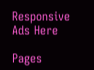Responsive Ads Here

Pages